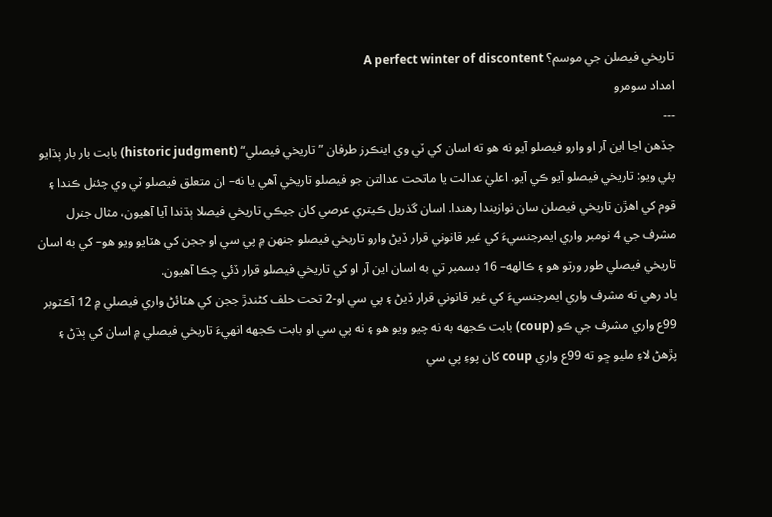تاريخي فيصلن جي موسم؟ A perfect winter of discontent
امداد سومرو
---
جڏهن اڃا اين آر او وارو فيصلو آيو نه هو ته اسان کي ٽي وي اينڪرز طرفان ”تاريخي فيصلي“ (historic judgment) بابت بار بار ٻڌايو پئي ويو: تاريخي فيصلو آيو ڪي آيو. اعليٰ عدالت يا ماتحت عدالتن جو فيصلو تاريخي آهي يا نه– ان متعلق فيصلو ٽي وي چئنل ڪندا ۽ قوم کي اهڙن تاريخي فيصلن سان نوازيندا رهندا. اسان گذريل ڪيتري عرصي کان جيڪي تاريخي فيصلا ٻڌندا آيا آهيون، مثال جنرل مشرف جي 4 نومبر واري ايمرجنسيءَ کي غير قانوني قرار ڏيڻ وارو تاريخي فيصلو جنهن ۾ پي سي او ججن کي هٽايو ويو هو– کي به اسان تاريخي فيصلي طور ورتو هو ۽ ڪالهه– 16 ڊسمبر تي به اسان اين آر او کي تاريخي فيصلو قرار ڏئي چڪا آهيون.
ياد رهي ته مشرف واري ايمرجنسيءَ کي غير قانوني قرار ڏيڻ ۽ پي سي او-2 تحت حلف کڻندڙ ججن کي هٽائڻ واري فيصلي ۾ 12 آڪٽوبر 99ع واري مشرف جي ڪو (coup) بابت ڪجهه به نه چيو ويو هو ۽ نه پي سي او بابت ڪجهه انهيءَ تاريخي فيصلي ۾ اسان کي ٻڌڻ ۽ پڙهڻ لاءِ مليو ڇو ته 99ع واري coup کان پوءِ پي سي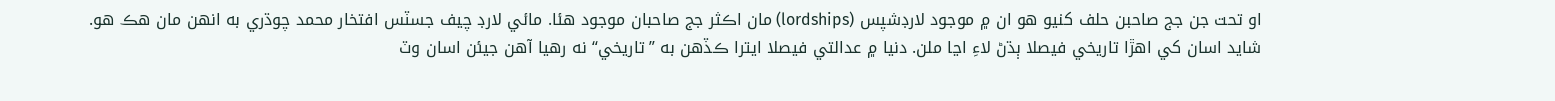او تحت جن جج صاحبن حلف کنيو هو ان ۾ موجود لارڊشپس (lordships) مان اڪثر جج صاحبان موجود هئا. مائي لارڊ چيف جسٽس افتخار محمد چوڌري به انهن مان هڪ هو.
شايد اسان کي اهڙا تاريخي فيصلا ٻڌڻ لاءِ اڃا ملن. دنيا ۾ عدالتي فيصلا ايترا ڪڏهن به ”تاريخي“ نه رهيا آهن جيئن اسان وٽ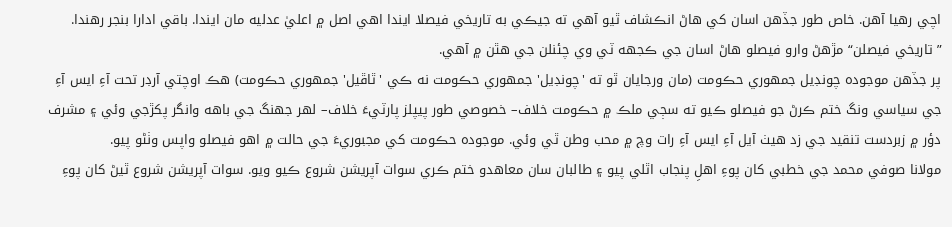اچي رهيا آهن. خاص طور جڏهن اسان کي هاڻ انڪشاف ٿيو آهي ته جيڪي به تاريخي فيصلا ايندا اهي اصل ۾ اعليٰ عدليه مان ايندا. باقي ادارا بنجر رهندا. ”تاريخي فيصلن“ مڙهڻ وارو فيصلو هاڻ اسان جي ڪجهه ٽي وي چئنلن جي هٿن ۾ آهي.
پر جڏهن موجوده چونڊيل جمهوري حڪومت (مان ورجايان ٿو ته 'چونڊيل' جمهوري حڪومت نه ڪي 'ٿاڦيل' جمهوري حڪومت) هڪ اوچتي آرڊر تحت آءِ ايس آءِ جي سياسي ونگ ختم ڪرڻ جو فيصلو ڪيو ته سڄي ملڪ ۾ حڪومت خلاف– خصوصي طور پيپلز پارٽيءَ خلاف– لهر جهنگ جي باهه وانگر پکڙجي وئي ۽ مشرف دؤر ۾ زبردست تنقيد جي زد هيٺ آيل آءِ ايس آءِ رات وچ ۾ محب وطن ٿي وئي. موجوده حڪومت کي مجبوريءَ جي حالت ۾ اهو فيصلو واپس وٺڻو پيو.
مولانا صوفي محمد جي خطبي کان پوءِ اهلِ پنجاب اٿلي پيو ۽ طالبان سان معاهدو ختم ڪري سوات آپريشن شروع ڪيو ويو. سوات آپريشن شروع ٿيڻ کان پوءِ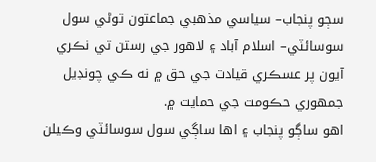سڄو پنجاب– سياسي مذهبي جماعتون توڻي سول سوسائٽي– اسلام آباد ۽ لاهور جي رستن تي نڪري آيون پر عسڪري قيادت جي حق ۾ نه ڪي چونڊيل جمهوري حڪومت جي حمايت ۾.
اهو ساڳو پنجاب ۽ اها ساڳي سول سوسائٽي وڪيلن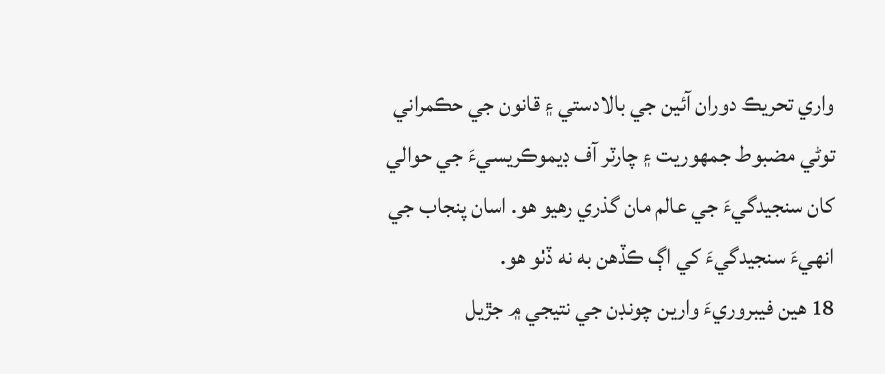واري تحريڪ دوران آئين جي بالادستي ۽ قانون جي حڪمراني توڻي مضبوط جمهوريت ۽ چارٽر آف ڊيموڪريسيءَ جي حوالي کان سنجيدگيءَ جي عالم مان گذري رهيو هو. اسان پنجاب جي انهيءَ سنجيدگيءَ کي اڳ ڪڏهن به نه ڏٺو هو.
18 هين فيبروريءَ وارين چونڊن جي نتيجي ۾ جڙيل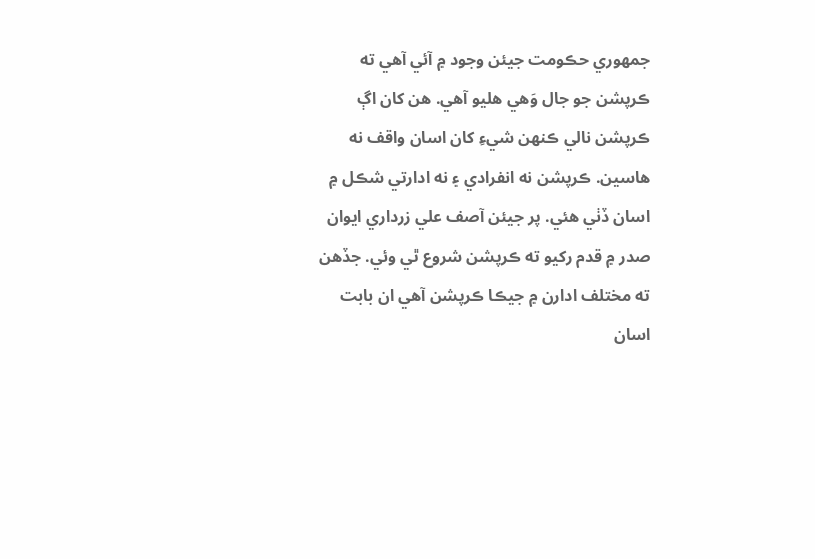جمهوري حڪومت جيئن وجود ۾ آئي آهي ته ڪرپشن جو جال وَهي هليو آهي. هن کان اڳ ڪرپشن نالي ڪنهن شيءِ کان اسان واقف نه هاسين. ڪرپشن نه انفرادي ۽ نه ادارتي شڪل ۾ اسان ڏٺي هئي. پر جيئن آصف علي زرداري ايوان صدر ۾ قدم رکيو ته ڪرپشن شروع ٿي وئي. جڏهن ته مختلف ادارن ۾ جيڪا ڪرپشن آهي ان بابت اسان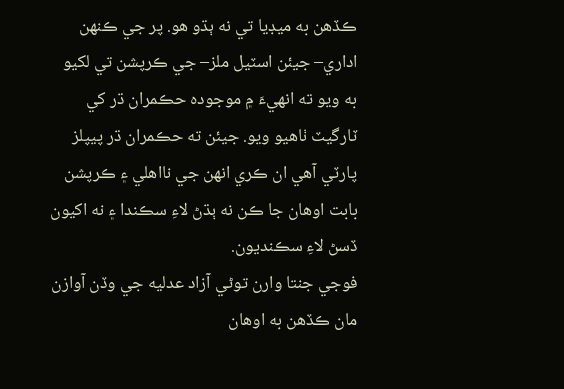ڪڏهن به ميڊيا تي نه ٻڌو هو. پر جي ڪنهن اداري– جيئن اسٽيل ملز– جي ڪرپشن تي لکيو به ويو ته انهيءَ ۾ موجوده حڪمران ڌر کي ٽارگيٽ ٺاهيو ويو. جيئن ته حڪمران ڌر پيپلز پارٽي آهي ان ڪري انهن جي نااهلي ۽ ڪرپشن بابت اوهان جا ڪن نه ٻڌڻ لاءِ سڪندا ۽ نه اکيون ڏسڻ لاءِ سڪنديون.
فوجي جنتا وارن توڻي آزاد عدليه جي وڏن آوازن مان ڪڏهن به اوهان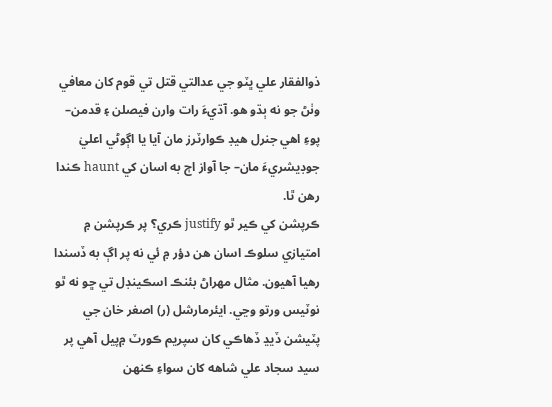ذوالفقار علي ڀٽو جي عدالتي قتل تي قوم کان معافي وٺڻ جو نه ٻڌو هو. آڌيءَ رات وارن فيصلن ۽ قدمن– پوءِ اهي جنرل هيڊ ڪوارٽرز مان آيا يا اڳوڻي اعليٰ جوڊيشريءَ مان– جا آواز اڄ به اسان کي haunt ڪندا رهن ٿا.
ڪرپشن کي ڪير ٿو justify ڪري؟ پر ڪرپشن ۾ امتيازي سلوڪ اسان هن دؤر ۾ ئي نه پر اڳ به ڏسندا رهيا آهيون. مثال مهراڻ بئنڪ اسڪينڊل تي ڇو نه ٿو نوٽيس ورتو وڃي. ايئرمارشل (ر) اصغر خان جي پٽيشن ڏيڍ ڏهاڪي کان سپريم ڪورٽ ۾پيل آهي پر سيد سجاد علي شاهه کان سواءِ ڪنهن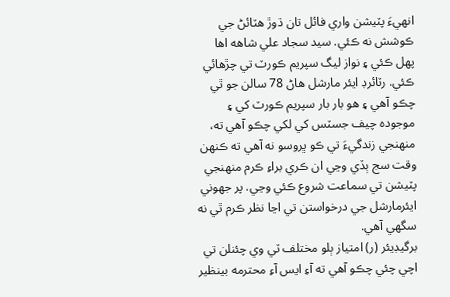انهيءَ پٽيشن واري فائل تان ڌوڙ هٽائڻ جي ڪوشش نه ڪئي. سيد سجاد علي شاهه اها پهل ڪئي ۽ نواز ليگ سپريم ڪورٽ تي چڙهائي ڪئي. رٽائرڊ ايئر مارشل هاڻ 78 سالن جو ٿي چڪو آهي ۽ هو بار بار سپريم ڪورٽ کي ۽ موجوده چيف جسٽس کي لکي چڪو آهي ته، منهنجي زندگيءَ تي ڪو ڀروسو نه آهي ته ڪنهن وقت سج ٻڏي وڃي ان ڪري براءِ ڪرم منهنجي پٽيشن تي سماعت شروع ڪئي وڃي. پر جهوني ايئرمارشل جي درخواستن تي اڃا نظر ڪرم ٿي نه سگهي آهي.
برگيڊيئر (ر) امتياز ٻلو مختلف ٽي وي چئنلن تي اچي چئي چڪو آهي ته آءِ ايس آءِ محترمه بينظير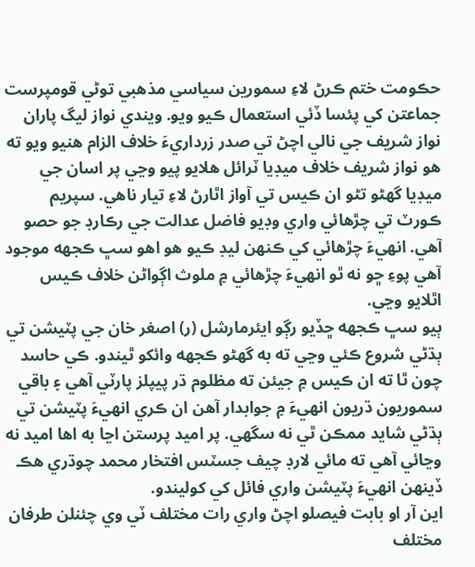حڪومت ختم ڪرڻ لاءِ سمورين سياسي مذهبي توڻي قومپرست جماعتن کي پئسا ڏئي استعمال ڪيو ويو. ويندي نواز ليگ پاران نواز شريف جي نالي اچڻ تي صدر زرداريءَ خلاف الزام هنيو ويو ته هو نواز شريف خلاف ميڊيا ٽرائل هلايو پيو وڃي پر اسان جي ميڊيا گهڻو تڻو ان ڪيس تي آواز اٿارڻ لاءِ تيار ناهي. سپريم ڪورٽ تي چڙهائي واري وڊيو فاضل عدالت جي رڪارڊ جو حصو آهي. انهيءَ چڙهائي کي ڪنهن ليڊ ڪيو هو اهو سڀ ڪجهه موجود آهي پوءِ ڇو نه ٿو انهيءَ چڙهائي ۾ ملوث اڳواڻن خلاف ڪيس اٿلايو وڃي.
ٻيو سڀ ڪجهه ڇڏيو رڳو ايئرمارشل (ر) اصغر خان جي پٽيشن تي ٻڌڻي شروع ڪئي وڃي ته به گهڻو ڪجهه وائکو ٿيندو. ڪي حاسد چون ٿا ته ان ڪيس ۾ جيئن ته مظلوم ڌر پيپلز پارٽي آهي ۽ باقي سموريون ڌريون انهيءَ ۾ جوابدار آهن ان ڪري انهيءَ پٽيشن تي ٻڌڻي شايد ممڪن ٿي نه سگهي. پر اميد پرستن اڃا به اها اميد نه وڃائي آهي ته مائي لارڊ چيف جسٽس افتخار محمد چوڌري هڪ ڏينهن انهيءَ پٽيشن واري فائل کي کوليندو.
اين آر او بابت فيصلو اچڻ واري رات مختلف ٽي وي چئنلن طرفان مختلف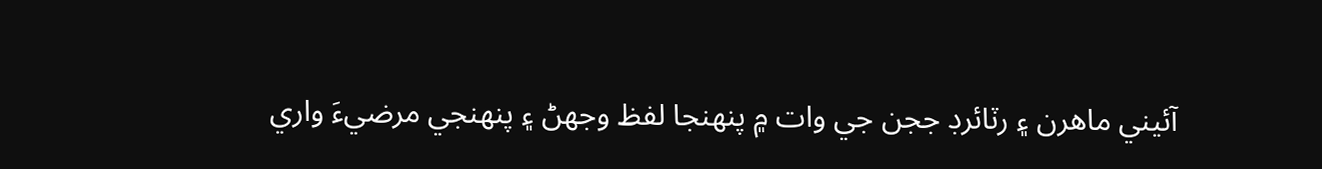آئيني ماهرن ۽ رٽائرڊ ججن جي وات ۾ پنهنجا لفظ وجهڻ ۽ پنهنجي مرضيءَ واري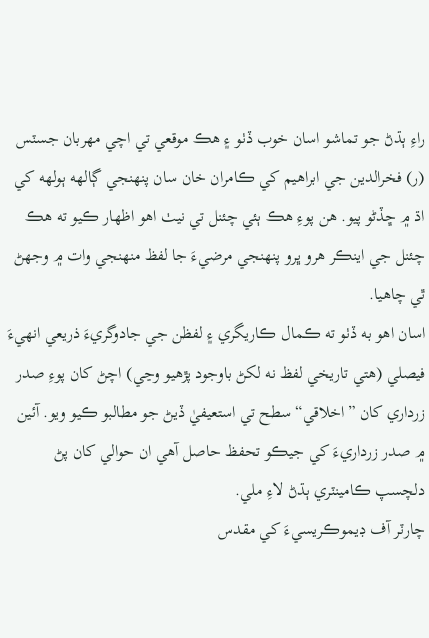راءِ ٻڌڻ جو تماشو اسان خوب ڏٺو ۽ هڪ موقعي تي اچي مهربان جسٽس (ر) فخرالدين جي ابراهيم کي ڪامران خان سان پنهنجي ڳالهه ٻولهه کي اڌ ۾ ڇڏڻو پيو. هن پوءِ هڪ ٻئي چئنل تي نيٺ اهو اظهار ڪيو ته هڪ چئنل جي اينڪر هرو ڀرو پنهنجي مرضيءَ جا لفظ منهنجي وات ۾ وجهڻ ٿي چاهيا.
اسان اهو به ڏٺو ته ڪمال ڪاريگري ۽ لفظن جي جادوگريءَ ذريعي انهيءَ فيصلي (هتي تاريخي لفظ نه لکڻ باوجود پڙهيو وڃي) اچڻ کان پوءِ صدر زرداري کان ”اخلاقي“ سطح تي استعيفيٰ ڏيڻ جو مطالبو ڪيو ويو. آئين ۾ صدر زرداريءَ کي جيڪو تحفظ حاصل آهي ان حوالي کان پڻ دلچسپ ڪامينٽري ٻڌڻ لاءِ ملي.
چارٽر آف ڊيموڪريسيءَ کي مقدس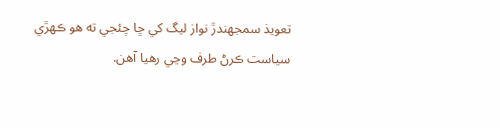تعويذ سمجهندڙ نواز ليگ کي ڇا چئجي ته هو ڪهڙي سياست ڪرڻ طرف وڃي رهيا آهن.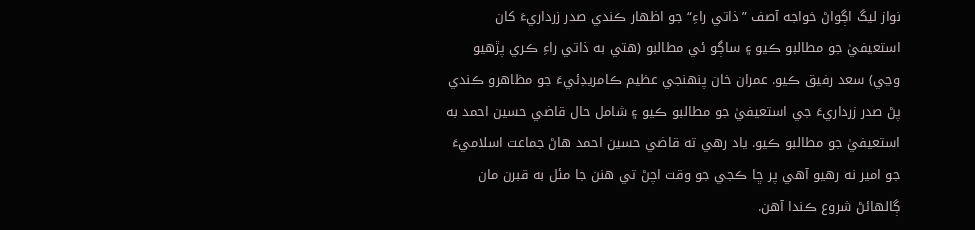نواز ليگ اڳواڻ خواجه آصف ”ذاتي راءِ“ جو اظهار ڪندي صدر زرداريءَ کان استعيفيٰ جو مطالبو ڪيو ۽ ساڳو ئي مطالبو (هتي به ذاتي راءِ ڪري پڙهيو وڃي) سعد رفيق ڪيو. عمران خان پنهنجي عظيم ڪامريڊئيءَ جو مظاهرو ڪندي پڻ صدر زرداريءَ جي استعيفيٰ جو مطالبو ڪيو ۽ شامل حال قاضي حسين احمد به استعيفيٰ جو مطالبو ڪيو. ياد رهي ته قاضي حسين احمد هاڻ جماعت اسلاميءَ جو امير نه رهيو آهي پر ڇا ڪجي جو وقت اچڻ تي هنن جا مئل به قبرن مان ڳالهائڻ شروع ڪندا آهن.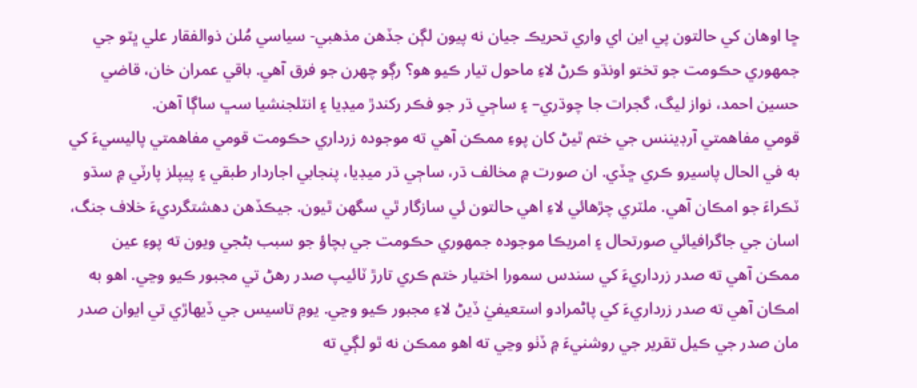ڇا اوهان کي حالتون پي اين اي واري تحريڪ جيان نه پيون لڳن جڏهن مذهبي- سياسي مُلن ذوالفقار علي ڀٽو جي جمهوري حڪومت جو تختو اونڌو ڪرڻ لاءِ ماحول تيار ڪيو هو؟ رڳو چهرن جو فرق آهي. باقي عمران خان، قاضي حسين احمد، نواز ليگ، گجرات جا چوڌري– ۽ ساڄي ڌر جو فڪر رکندڙ ميڊيا ۽ انٽلجنشيا سڀ ساڳا آهن.
قومي مفاهمتي آرڊيننس جي ختم ٿيڻ کان پوءِ ممڪن آهي ته موجوده زرداري حڪومت قومي مفاهمتي پاليسيءَ کي به في الحال پاسيرو ڪري ڇڏي. ان صورت ۾ مخالف ڌر، ساڄي ڌر ميڊيا، پنجابي اجاردار طبقي ۽ پيپلز پارٽي ۾ سڌو ٽڪراءَ جو امڪان آهي. ملٽري چڙهائي لاءِ اهي حالتون ئي سازگار ٿي سگهن ٿيون. جيڪڏهن دهشتگرديءَ خلاف جنگ، اسان جي جاگرافيائي صورتحال ۽ امريڪا موجوده جمهوري حڪومت جي بچاؤ جو سبب بڻجي ويون ته پوءِ عين ممڪن آهي ته صدر زرداريءَ کي سندس سمورا اختيار ختم ڪري تارڙ ٽائيپ صدر رهڻ تي مجبور ڪيو وڃي. اهو به امڪان آهي ته صدر زرداريءَ کي پاڻمرادو استعيفيٰ ڏيڻ لاءِ مجبور ڪيو وڃي. يومِ تاسيس جي ڏيهاڙي تي ايوان صدر مان صدر جي ڪيل تقرير جي روشنيءَ ۾ ڏٺو وڃي ته اهو ممڪن نه ٿو لڳي ته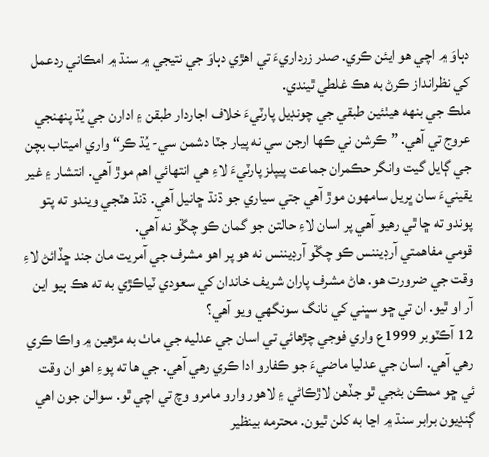دٻاوَ ۾ اچي هو ايئن ڪري. صدر زرداريءَ تي اهڙي دٻاوَ جي نتيجي ۾ سنڌ ۾ امڪاني ردعمل کي نظرانداز ڪرڻ به هڪ غلطي ٿيندي.
ملڪ جي بنهه هيٺئين طبقي جي چونڊيل پارٽيءَ خلاف اجاردار طبقن ۽ ادارن جي يُڌ پنهنجي عروج تي آهي. ”ڪرشن ني ڪها ارجن سي نه پيار جٽا دشمن سي- يُڌ ڪر“ واري اميتاب بچن جي ڳايل گيت وانگر حڪمران جماعت پيپلز پارٽيءَ لاءِ هي انتهائي اهم موڙ آهي. انتشار ۽ غير يقينيءَ سان ڀريل سامهون موڙ آهي جتي سياري جو ڌنڌ ڇانيل آهي. ڌنڌ هٽجي ويندو ته پتو پوندو ته ڇا ٿي رهيو آهي پر اسان لاءِ حالتن جو گمان ڪو چڱو نه آهي.
قومي مفاهمتي آرڊيننس ڪو چڱو آرڊيننس نه هو پر اهو مشرف جي آمريت مان جند ڇڏائڻ لاءِ وقت جي ضرورت هو. هاڻ مشرف پاران شريف خاندان کي سعودي ٽياڪڙي به ته هڪ ٻيو اين آر او ٿيو. ان تي ڇو سڀني کي نانگ سونگهي ويو آهي؟
12 آڪٽوبر 1999ع واري فوجي چڙهائي تي اسان جي عدليه جي ماٺ به مڙهين ۾ واڪا ڪري رهي آهي. اسان جي عدليا ماضيءَ جو ڪفارو ادا ڪري رهي آهي. جي ها ته پوءِ اهو ان وقت ئي ڇو ممڪن بڻجي ٿو جڏهن لاڙڪاڻي ۽ لاهور وارو مامرو وچ تي اچي ٿو. سوالن جون اهي ڳنڍيون برابر سنڌ ۾ اڃا به کلن ٿيون. محترمه بينظير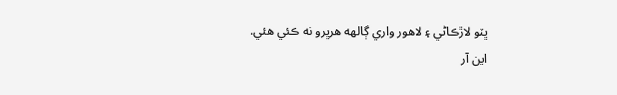ڀٽو لاڙڪاڻي ۽ لاهور واري ڳالهه هرڀرو نه ڪئي هئي.
اين آر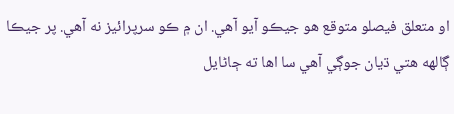او متعلق فيصلو متوقع هو جيڪو آيو آهي. ان ۾ ڪو سرپرائيز نه آهي. پر جيڪا ڳالهه هتي ڌيان جوڳي آهي سا اها ته ڄاڻايل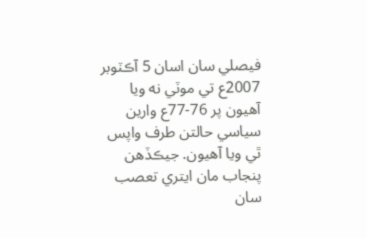فيصلي سان اسان 5 آڪٽوبر 2007ع تي موٽي نه ويا آهيون پر 76-77ع وارين سياسي حالتن طرف واپس ٿي ويا آهيون. جيڪڏهن پنجاب مان ايتري تعصب سان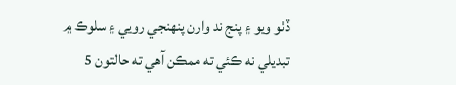ڏٺو ويو ۽ پنج ند وارن پنهنجي رويي ۽ سلوڪ ۾ تبديلي نه ڪئي ته ممڪن آهي ته حالتون 5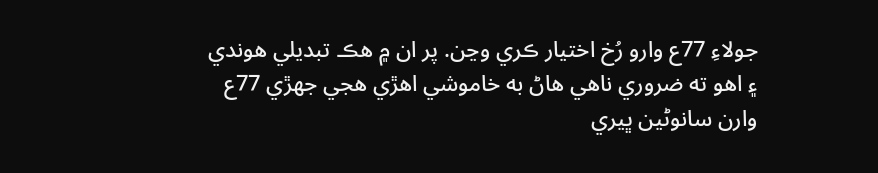جولاءِ 77ع وارو رُخ اختيار ڪري وڃن. پر ان ۾ هڪ تبديلي هوندي ۽ اهو ته ضروري ناهي هاڻ به خاموشي اهڙي هجي جهڙي 77ع وارن سانوڻين ڀيري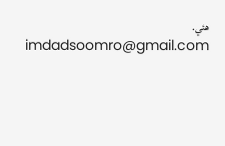هئي.
imdadsoomro@gmail.com